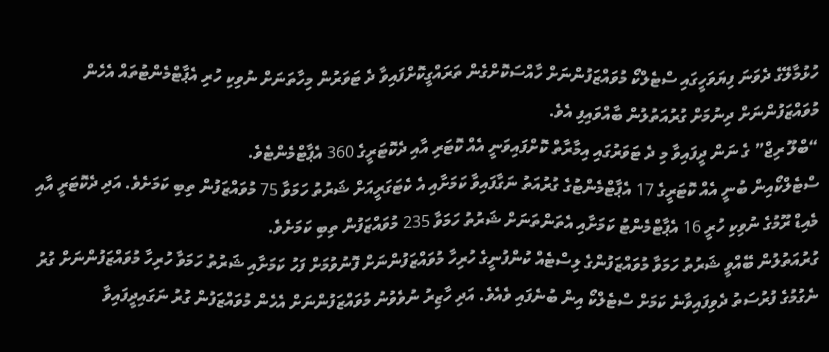ހުޅުމާލޭގެ ދެވަނަ ފިޔަވަހީގައި ސްޓެލްކޯ މުވައްޒަފުންނަށް ހާއްސަކޮށްގެން ތަރައްގީކޮށްފައިވާ ދެ ޓަވަރުން މިހާތަނަށް ނުވިކި ހުރި އެޕާޓްމެންޓުތައް އެހެން މުވައްޒަފުންނަށް ދިނުމަށް ގުރުއަތުލުން ބާއްވައިފި އެވެ.
“ބްލޫ ރިޖް” ގެ ނަން ދީފައިވާ މި ދެ ޓަވަރުގައި އިމާރާތް ކޮށްފައިވަނީ އެއް ކޮޓަރި އާއި ދެކޮޓަރީގެ 360 އެޕާޓްމެންޓެވެ.
ސްޓެލްކޯއިން ބުނީ އެއް ކޮޓަރީގެ 17 އެޕާޓްމެންޓުގެ ގުރުއަތު ނަގާފައިވާ ކަމަށާއި އެ ކެޓަގަރީއަށް ޝަރުތު ހަމަވާ 75 މުވައްޒަފުން ތިބި ކަމަށެވެ. އަދި ދެކޮޓަރީ އާއި މެއިޑް ރޫމުގެ ނުވިކި ހުރީ 16 އެޕާޓްމެންޓު ކަމަށާއި އެތަންތަނަށް ޝަރުތު ހަމަވާ 235 މުވައްޒަފުން ތިބި ކަމަށެވެ.
ގުރުއަތުލުން ބޭއްވީ ޝަރުތު ހަމަވާ މުވައްޒަފުންގެ ލިސްޓެއް ކުންފުނީގެ ހުރިހާ މުވައްޒަފުންނަށް ފޮނުވުމަށް ފަހު ކަމަށާއި ޝަރުތު ހަމަވާ ހުރިހާ މުވައްޒަފުންނަށް ގުރު ނެގުމުގެ ފުރުސަތު ދެވިފައިވާނެ ކަމަށް ސްޓެލްކޯ އިން ބުނެފައި ވެއެވެ. އަދި ހާޒިރު ނުވެވުނު މުވައްޒަފުންނަށް އެހެން މުވައްޒަފުން ގުރު ނަގައިދީފައިވާ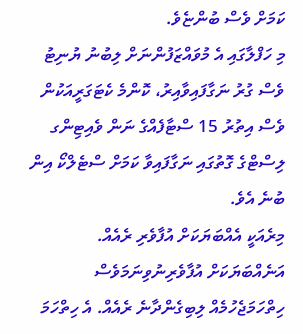ކަމަށް ވެސް ބުންޏެވެ.
މި ހަފްލާގައި އެ މުވައްޒަފުންނަށް ލިބުނު ޔުނިޓު ވެސް ގުރު ނަގާފައިވާއިރު، ކޮންމެ ކެޓަގަރީއަކުން ވެސް އިތުރު 15 ސްޓާފެއްގެ ނަން ވެއިޓިންގ ލިސްޓްގެ ގޮތުގައި ނަގާފައިވާ ކަމަށް ސްޓެލްކޯ އިން ބުނެ އެވެ.
މިރެއަކީ އެއްބަޔަކަށް އުފާވެރި ރެއެއް. އަނެއްބަޔަކަށް އުފާވެރިނުވިނަމަވެސް ހިތްހަމަޖެހުމެއް ލިބިގެންދާނެ ރެއެއް. އެ ހިތްހަމަ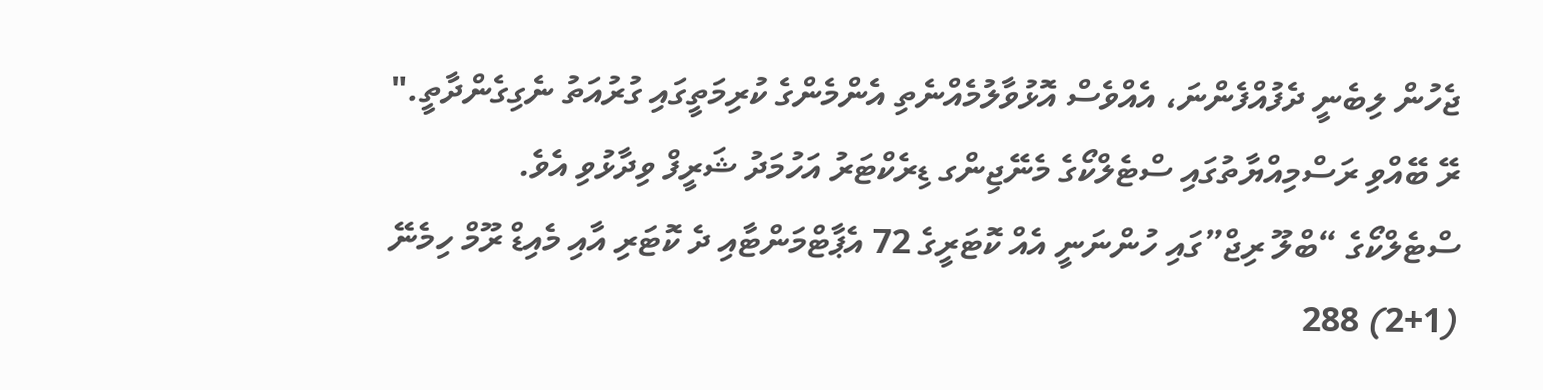ޖެހުން ލިބެނީ ދެފުއްފެންނަ، އެއްވެސް އޮޅުވާލުމެއްނެތި އެންމެންގެ ކުރިމަތީގައި ގުރުއަތު ނެގިގެންދާތީ." ރޭ ބޭއްވި ރަސްމިއްޔާތުގައި ސްޓެލްކޯގެ މެނޭޖިންގ ޑިރެކްޓަރު އަހުމަދު ޝަރީފް ވިދާޅުވި އެވެ.
ސްޓެލްކޯގެ “ބްލޫ ރިޖް”ގައި ހުންނަނީ އެއް ކޮޓަރީގެ 72 އެޕާޓްމަންޓާއި ދެ ކޮޓަރި އާއި މެއިޑް ރޫމް ހިމެނޭ (1+2) 288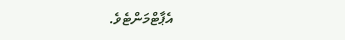އެޕާޓްމަންޓެވެ.